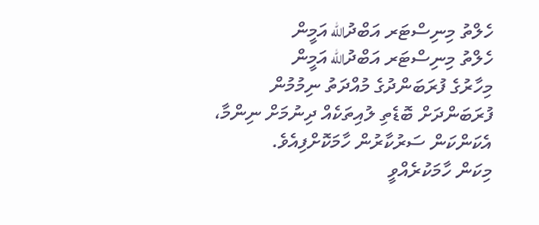ހެލްތު މިނިސްޓަރ އަބްދުالله އަމީން
ހެލްތު މިނިސްޓަރ އަބްދުالله އަމީން
މިހާރުގެ ފުރަބަންދުގެ މުއްދަތު ނިމުމުން ފުރަބަންދަށް ބޮޑެތި ލުއިތަކެއް ދިނުމަށް ނިންމާ، އެކަންކަން ސަރުކާރުން ހާމަކޮށްފިއެވެ.
މިކަން ހާމަކުރެއްވީ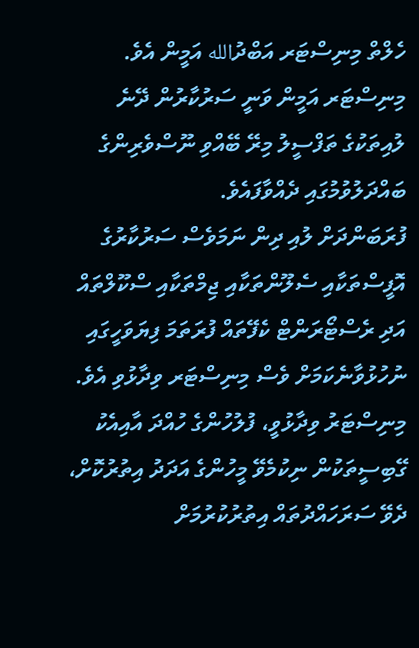ހެލްތް މިނިސްޓަރ އަބްދުالله އަމީން އެވެ. މިނިސްޓަރ އަމީން ވަނީ ސަރުކާރުން ދޭނެ ލުއިތަކުގެ ތަފްސީލު މިރޭ ބޭއްވި ނޫސްވެރިންގެ ބައްދަލުވުމުގައި ދެއްވާފައެވެ.
ފުރަބަންދަށް ލުއި ދިން ނަމަވެސް ސަރުކާރުގެ އޮފީސްތަކާއި ސެލޫންތަކާއި ޖިމްތަކާއި ސްކޫލްތައް އަދި ރެސްޓޯރަންޓް ކެފޭތައް ފުރަތަމަ ފިޔަވަހީގައި ނުހުޅުވާނެކަމަށް ވެސް މިނިސްޓަރ ވިދާޅުވި އެވެ. މިނިސްޓަރު ވިދާޅުވީ، ފުލުހުންގެ ހުއްދަ އާއިއެކު ގޭބިސީތަކުން ނިކުމެވޭ މީހުންގެ އަދަދު އިތުރުކޮށް، ދެވޭ ސަރަހައްދުތައް އިތުރުކުރުމަށް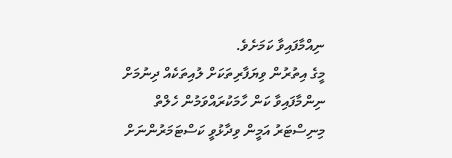ނިއްމާފައިވާ ކަމަށެވެ.
މީގެ އިތުރުން ވިޔަފާރިތަކަށް ލުއިތަކެއް ދިނުމަށް ނިންމާފައިވާ ކަން ހާމަކުރައްވަމުން ހެލްތް މިނިސްޓަރު އަމީން ވިދާޅުވީ ކަސްޓަމަރުންނަށް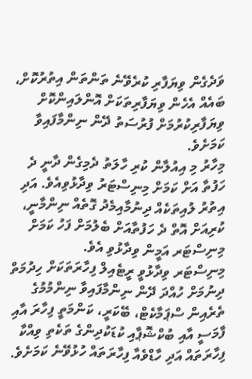ވަދެގެން ވިޔަފާރި ކުރެވޭނެ ތަންތަން އިތުރުކޮށް، ބައެއް އެހެން ވިޔަފާރިތަކަށް އޮންލައިންކޮށް ވިޔަފާރިކުރުމަށް ފުރުސަތު ދޭން ނިންމާފައިވާ ކަމަށެވެ.
މިހާރު މި އިއުލާން ކުރި ހާލަތު ދެމިގެން ދާނީ ދެ ހަފުތާ އަށް ކަމަށް މިނިސްޓަރު ވިދާޅުވިއެވެ. އަދި އިތުރު ލުއިތަކެއް ދިނުމާއިމެދު ގޮތެއް ނިންމާނީ، ކުރިއަށް އޮތް ދެ ހަފުތާއަށް ބެލުމަށް ފަހު ކަމަށް މިނިސްޓަރ އަމީން ވިދާޅުވި އެވެ.
މިނިސްޓަރ ވިދާޅުވީ ރީޓެއިލް ފިހާރަތަކަށް ހިދުމަތް ދިނުމަށް ހުއްދަ ދޭން ނިންމާފައިވާ ނިންމުމުގެ ތެރެއިން ސްޕަމާކެޓް، ބޭކަރީ، ކަންމަތީ ފިހާރަ އާއި ފާމަސީ އާއި ބުކްޝޮޕާއި ކުޑަކުދިންގެ ތަކެތި ވިއްކާ ފިހާރަތައް އަދި ހާޑްވެއާ ފިހާރަތައް ހުޅުވޭނެ ކަމަށެވެ.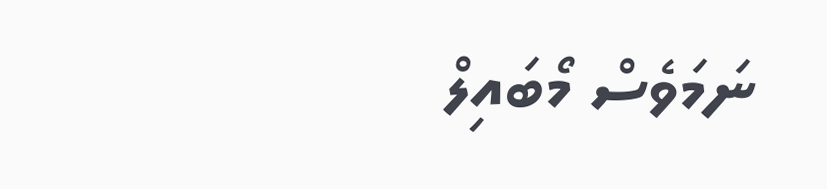ނަމަވެސް މޯބައިލް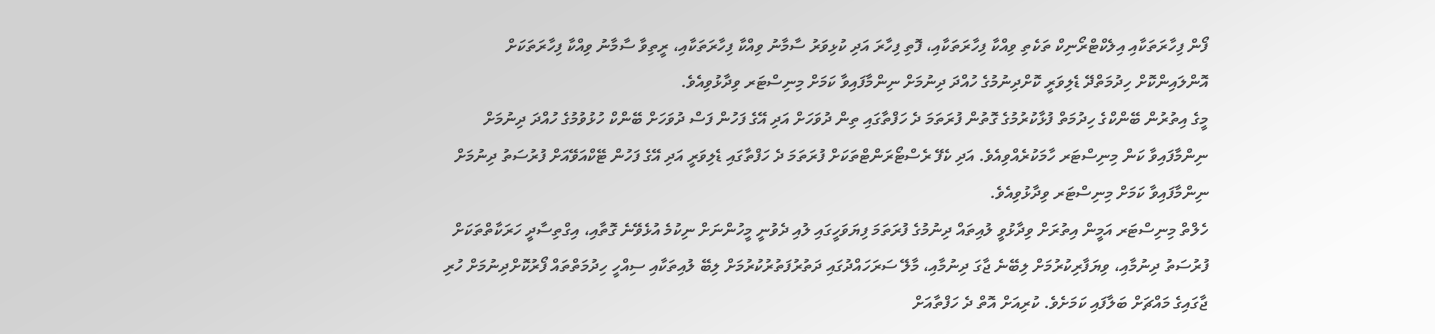ފޯން ފިހާރަތަކާއި އިލެކްޓްރޯނިކް ތަކެތި ވިއްކާ ފިހާރަތަކާއި، ފޮތި ފިހާރަ އަދި ކުޅިވަރު ސާމާނު ވިއްކާ ފިހާރަތަކާއި، ރީތިވާ ސާމާނު ވިއްކާ ފިހާރަތަކަށް އޮންލައިންކޮށް ހިދުމަތްދޭ ޑެލިވަރީ ކޮށްދިނުމުގެ ހުއްދަ ދިނުމަށް ނިންމާފައިވާ ކަމަށް މިނިސްޓަރ ވިދާޅުވިއެވެ.
މީގެ އިތުރުން ބޭންކްގެ ހިދުމަތް ފުޅާކުރުމުގެ ގޮތުން ފުރަތަމަ ދެ ހަފްތާގައި ތިން ދުވަހަށް އަދި އޭގެ ފަހުން ފަސް ދުވަހަށް ބޭންކް ހުޅުވުމުގެ ހުއްދަ ދިނުމަށް ނިންމާފައިވާ ކަން މިނިސްޓަރ ހާމަކުރެއްވިއެވެ. އަދި ކެފޭ ރެސްޓޯރަންޓްތަކަށް ފުރަތަމަ ދެ ހަފްތާގައި ޑެލިވަރީ އަދި އޭގެ ފަހުން ޓޭކްއަވޭއަށް ފުރުސަތު ދިނުމަށް ނިންމާފައިވާ ކަމަށް މިނިސްޓަރ ވިދާޅުވިއެވެ.
ހެލްތް މިނިސްޓަރ އަމީން އިތުރަށް ވިދާޅުވީ ލުއިތައް ދިނުމުގެ ފުރަތަމަ ފިޔަވަހީގައި ލުއި ދެވުނީ މީހުންނަށް ނިކުމެ އުޅެވޭނެ ގޮތާއި، އިގްތިސާދީ ހަރަކާތްތަކަށް ފުރުސަތު ދިނުމާއި، ވިޔަފާރިކުރުމަށް ލިބޭނެ ޖާގަ ދިނުމާއި، މާލޭ ސަރަހައްދުގައި ދަތުރުފަތުރުކުރުމަށް ލިބޭ ލުއިތަކާއި ސިއްހީ ހިދުމަތްތައް ފޯރުކޮށްދިނުމަށް ހުރި ޖާގައިގެ މައްޗަށް ބަލާފައި ކަމަށެވެ. ކުރިއަށް އޮތް ދެ ހަފްތާއަށް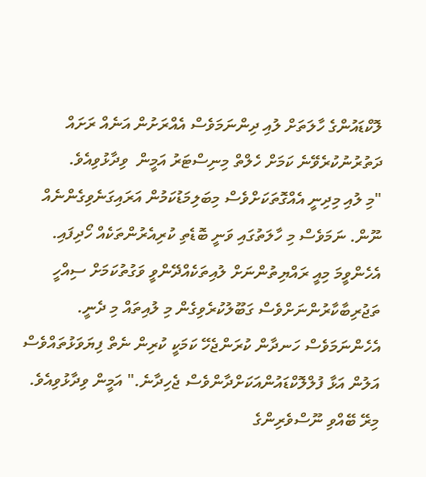ލޮކްޑައުންގެ ހާލަތަށް ލުއި ދިންނަމަވެސް އެއްރަށުން އަނެއް ރަށައް ދަތުރުނުކުރެވޭނެ ކަމަށް ހެލްތް މިނިސްޓަރު އަމީން  ވިދާޅުވިއެވެ.
"މި ލުއި މިދިނީ އެއްގޮތަކަށްވެސް މިބަލިމަޑުކަމުން އަރައިގަނެވިގެންނެއް ނޫން. ނަމަވެސް މި ހާލަތުގައި ވަނީ ބޮޑެތި ކުރިއެރުންތަކެއް ހޯދިފައި. އެހެންވީމަ މިއީ ރައްޔިތުންނަށް ލުއިތަކެއްދޭންވީ ވަގުތުކަމަށް ސިއްހީ ތަޖުރިބާކާރުންނަށްވެސް ގަބޫލުކުރެވިގެން މި ލުއިތައް މި ދެނީ. އެހެންނަމަވެސް ހަނދާން ކުރަންޖެހޭ ކަމަކީ ކުރިން ނެތް ފިޔަވަޅުތައްވެސް އަލުން އަޅާ ފުލްލޮކްޑައުންއަކަށްދާންވެސް ޖެހިދާނެ." އަމީން ވިދާޅުވިއެވެ.
މިރޭ ބޭއްވި ނޫސްވެރިންގެ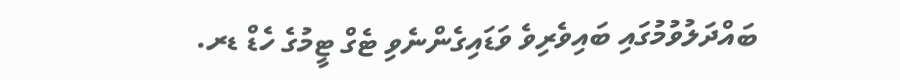ބައްދަލުވުމުގައި ބައިވެރިވެ ވަޑައިގެންނެވި ޓެގް ޓީމުގެ ހެޑް ޑރ.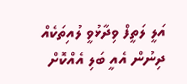އަލީ ލަތީފް ވިދާޅުވީ ލުއިތަކެއް ދިނުން އެއީ ބަލި އެއްކޮށް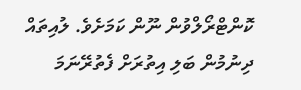ކޮންޓްރޯލްވުން ނޫން ކަމަށެވެ. ލުއިތައް ދިނުމުން ބަލި އިތުރަށް ފެތުރޭނަމަ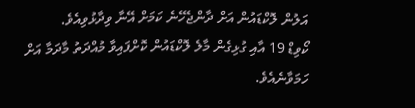އަލުން ލޮކްޑައުން އަށް ދާންޖެހޭނެ ކަމަށް އޭނާ ވިދާޅުވިއެވެ.
ކޯވިޑް 19 އާއި ގުޅިގެން މާލެ ލޮކްޑައުން ކޮށްފައިވާ މުއްދަތު މާދަމާ އަށް ހަމަވާނެއެވެ.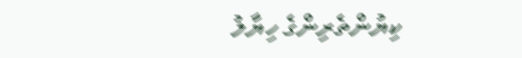ކިޔުންތެރިންގެ ހިޔާލު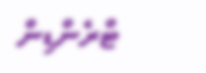ޓްރެންޑިން